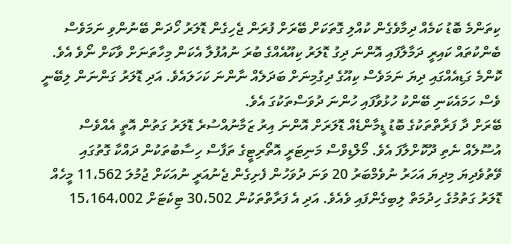ކިތަންމެ ބޮޑު ކަމެއް ދިމާވެގެން ކުއްލި ގޮތަކަށް ބޭރަށް ފުރަން ޖެހިގެން ޑޮލަރު ހޯދަން ބޭނުންވި ނަމަވެސް ބެންކުތައް ކައިރީ ދަމާލާފައި އޮންނަ ދިގު ޑޮލަރު ކިއޫއެއްގެ ބުރަ ނުއުފުލާ އެކަން މިހާތަނަށް ވާކަށް ނޯވެ އެވެ. ކޮންމެ ގަޑިއެއްގައި ދިޔަ ނަމަވެސް ކިއޫގެ ދިގުމިނަށް ބަދަލެއް ނާންނަ ކަހަލައެވެ. އަދި ޑޮލަރު ގަންނަން ލިބޭނީ ވެސް ހަމައެކަނި ބޭންކު ހުޅުވާފައި ހުންނަ ދުވަސްތަކުގަ އެވެ.
ބޭރަށް ދާ ފަރާތްތަކުގެ ބޮޑު ޑީމާންޑެއް ޑޮލަރަށް އޮންނަ އިރު ޒަމާނުއްސުރެ ޑޮލަރު ގަތުން އޮތީ އެއްވެސް އުސޫލެއް ނެތި ދޫކޮށްލާފަ އެވެ. މޯލްޑިވްސް މަނިޓަރީ އޮތޯރިޓީގެ ތަފާސް ހިސާބުތަކުން ދައްކާ ގޮތުގައި ވޭތުވެދިޔަ މިދިޔަ އަހަރު ނުވެމްބަރު 20 ވަނަ ދުވަހުން ފެށިގެން ޖެނުއަރީ ނުއަކަށް ޖުމުލަ 11،562 މީހެއް ޑޮލަރު ގަތުމުގެ ހިދުމަތް ލިބިގެންފައި ވެއެވެ. އަދި އެ ފަރާތްތަކުން 30،502 ޓިކެޓަށް 15،164،002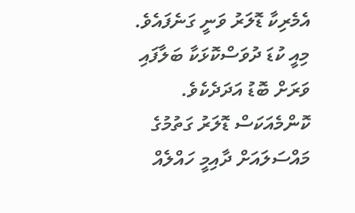އެމެރިކާ ޑޮލަރު ވަނީ ގަނެފައެވެ.
މިއީ ކުޑަ ދުވަސްކޮޅަކާ ބަލާފައި ވަރަށް ބޮޑު އަދަދެކެވެ. ކޮންމެއަކަސް ޑޮލަރު ގަތުމުގެ މައްސަލައަށް ދާއިމީ ހައްލެއް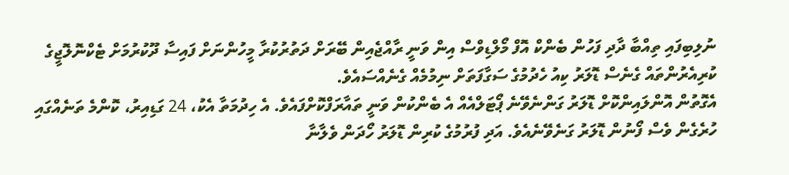ނުލިބިފައި ތިއްބާ ދާދި ފަހުން ބެންކް އޮފް މޯލްޑިވްސް އިން ވަނީ ރާއްޖެއިން ބޭރަށް ދަތުރުކުރާ މީހުންނަށް ފައިސާ ދޫކުރުމަށް ޓެކްނޮލޮޖީގެ ކުރިއެރުންތައް ގެނެސް ޑޮލަރު ކިއު ހެދުމުގެ ސަގާފަތަށް ނިމުމެއް ގެނެއްސައެވެ.
އެގޮތުން އޮންލައިންކޮށް ޑޮލަރު ގަންނެވޭނެ ޕޯޓަލްއެއް އެ ބެންކުން ވަނީ ތައާރަފްކޮށްފައެވެ. އެ ހިދުމަތާ އެކު، 24 ގަޑިއިރު، ކޮންމެ ތަނެއްގައި ހުރެގެން ވެސް ފޯނުން ޑޮލަރު ގަނެވޭނެއެވެ. އަދި ފުރުމުގެ ކުރިން ޑޮލަރު ހޯދަން ވެލާނާ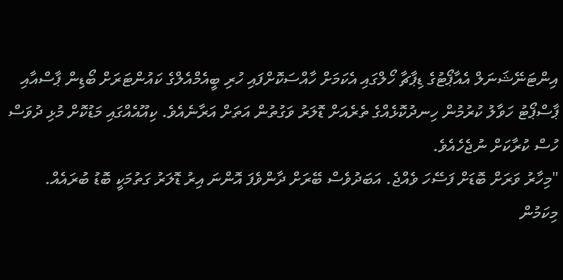އިންޓަނޭޝަނަލް އެއާޕޯޓުގެ ޑިޕާޗާ ހޯލްގައި އެކަމަށް ހާއްސަކޮށްފައި ހުރި ބީއެމްއެލްގެ ކައުންޓަރަށް ބޯޑިން ޕާސްއާއި ޕާސްޕޯޓު ހަވާލު ކުރުމުން ހިނދުކޮޅެއްގެ ތެރެއަށް ޑޮލަރު ވަގުތުން އަތަށް އަރާނެއެވެ. ކިއޫއެއްގައި މަޑުކޮށް މުޅި ދުވަސް ހުސް ކުރާކަށް ނުޖެހެއެވެ.
"މިހާރު ވަރަށް ބޮޑަށް ފަސޭހަ ވެއްޖެ. އަބަދުވެސް ބޭރަށް ދާންވެފަ އޮންނަ އިރު ޑޮލަރު ގަތުމަކީ ބޮޑު ބުރައެއް. މިކަމުން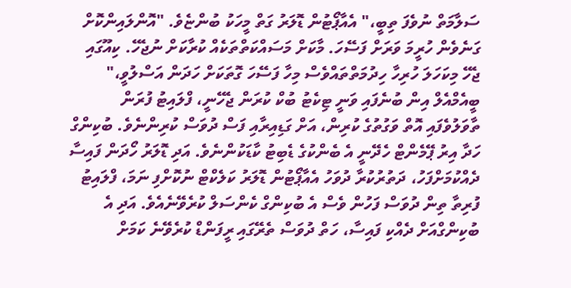ސަލާމަތް ނުވެފަ ތިބީ،" އެއާޕޯޓުން ޑޮލަރު ގަތް މީހަކު ބުންޏެވެ. "އޮންލައިންކޮށް ގަނެވެން ހުރީމަ ވަރަށް ފަސޭހަ. މާކަށް މަސައްކަތްތަކެއް ކުރާކަށް ނުޖެހޭ. ކިއޫގައި ޖެހޭ މިކަހަލަ ހުރިހާ ހިދުމަތްތައްވެސް މިހާ ފަސޭހަ ގޮތަކަށް ހަދަން އަސްލުވީ،"
ބީއެމްއެލް އިން ބުނެފައި ވަނީ ޓިކެޓު ބުކް ކުރަން ޖެހޭނީ، ފްލައިޓު ފުރަން ތާވަލުވެފައި އޮތް ވަގުތުގެ ކުރިން، އަށް ގަޑިއިރާއި ފަސް ދުވަސް ކުރިންނެވެ. ބުކިންގް ހަދާ އިރު ޕޭމެންޓް ހެދޭނީ އެ ބެންކުގެ ޑެބިޓު ކާޑަކުންނެވެ. އަދި ޑޮލަރު ހޯދަން ފައިސާ ދެއްކުމަށްފަހު، ދަތުރުކުރާ ދުވަހު އެއާޕޯޓުން ޑޮލަރު ކަލެކްޓް ނުކޮށްފި ނަމަ، ފްލައިޓު ފުރިތާ ތިން ދުވަސް ފަހުން ވެސް އެ ބުކިންގް ކެންސަލް ކުރެވޭނެއެވެ. އަދި އެ ބުކިންގްއަށް ދެއްކި ފައިސާ، ހަތް ދުވަސް ތެރޭގައި ރީފަންޑް ކުރެވޭނެ ކަމަށް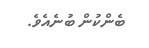ބެންކުން ބުނެއެވެ.